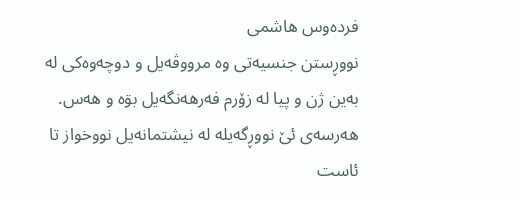فردەوس هاشمی
نووڕستن جنسیەتی وە مرووڤەیل و دوچەوەکی لە بەین ژن و پیا لە زۆرم فەرهەنگەیل بۊە و هەس. هەرسەی ئێ نووڕگەیلە لە نیشتمانەیل نووخواز تا ئاست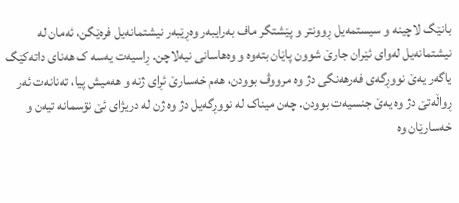بانێگ لاچینە و سیستمەیل ڕوونتر و پێشتگر ماف بەرایبەر وەڕێبەر نیشتمانەیل فرەێگن، ئەمان لە نیشتمانەیل لەوای ئێران جارێ شوون پاێان بتەوە و وەهاسانی نیەلاچن. ڕاسیەت یەسە ک هەنای داتەکێگ یاگەر یەێ نووڕگەی فەرهەنگی دژ وە مرووڤ بوودن، هەم خەسارێ ئڕای ژنە و هەمیش پیا، تەنانەت ئەر ڕواڵەتێ دژ وە یەێ جنسیەت بوودن. چەن میناک لە نووڕگەیل دژ وە ژن لە دریژای ئێ نۊسمانە تیەن و خەسارێان وە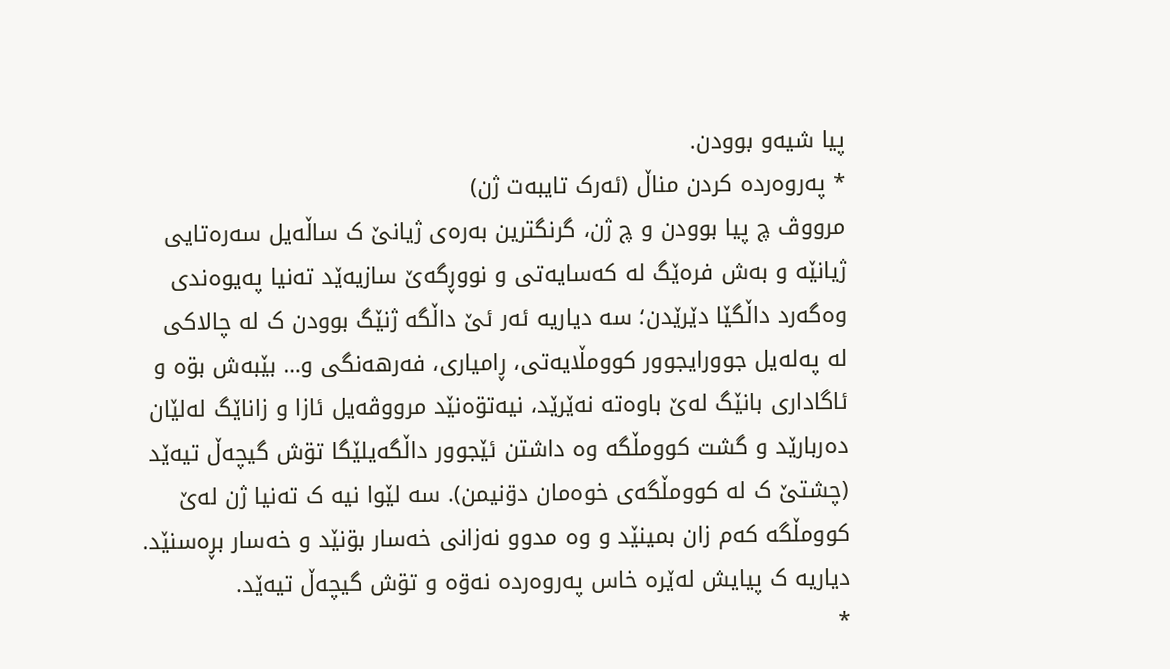پیا شیەو بوودن.
٭ پەروەردە کردن مناڵ (ئەرک تایبەت ژن)
مرووڤ چ پیا بوودن و چ ژن، گرنگترین بەرەی ژیانێ ک ساڵەیل سەرەتایی ژیانێە و بەش فرەێگ لە کەسایەتی و نووڕگەێ سازیەێد تەنیا پەیوەندی وەگەرد داڵگێا دێرێدن؛ سە دیاریە ئەر ئێ داڵگە ژنێگ بوودن ک لە چالاکی لە پەلەیل جوورایجوور کوومڵایەتی، ڕامیاری، فەرهەنگی و… بێبەش بۊە و ئاگاداری بانێگ لەێ باوەتە نەێرێد، نیەتۊەنێد مرووڤەیل ئازا و زاناێگ لەلێان دەربارێد و گشت کوومڵگە وە داشتن ئێجوور داڵگەیلێگا تۊش گیچەڵ تیەێد (چشتێ ک لە کوومڵگەی خوەمان دۊنیمن). سە لێوا نیە ک تەنیا ژن لەێ کوومڵگە کەم زان بمینێد و وە مدوو نەزانی خەسار بۊنێد و خەسار بڕەسنێد. دیاریە ک پیایش لەێرە خاس پەروەردە نەۊە و تۊش گیچەڵ تیەێد.
٭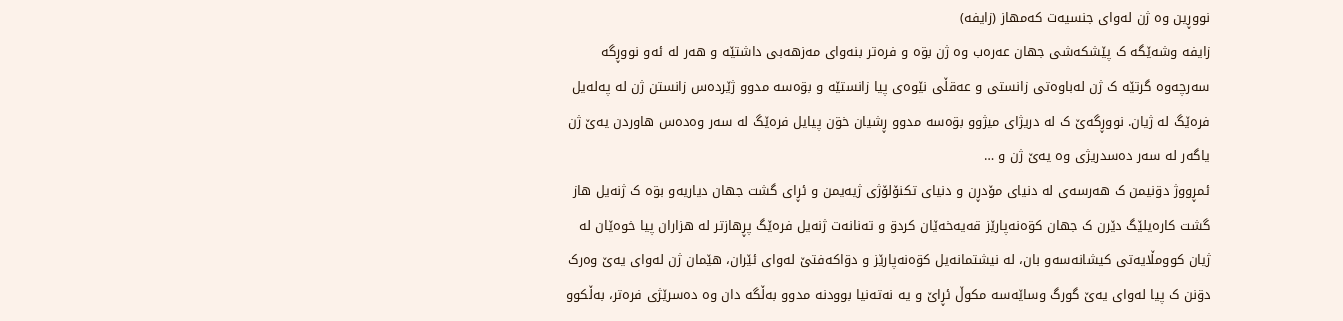نووڕین وە ژن لەوای جنسیەت کەمهاز (زایفە)
زایفە وشەێگە ک پێشکەشی جهان عەرەب وە ژن بۊە و فرەتر بنەوای مەزهەبی داشتێە و هەر لە ئەو نووڕگە سەرچەوە گرتێە ک ژن لەباوەتی زانستی و عەقڵی نێوەی پیا زانستێە و بۊەسە مدوو ژێردەس زانستن ژن لە پەلەیل فرەێگ لە ژیان. نووڕگەێ ک لە دریژای میژوو بۊەسە مدوو ڕشیان خۊن پیایل فرەێگ لە سەر وەدەس هاوردن یەێ ژن یاگەر لە سەر دەسدریژی وە یەێ ژن و …
ئمڕووژ دۊنیمن ک هەرسەی لە دنیای مۆدڕن و دنیای تکنۆلۆژی ژیەیمن و ئڕای گشت جهان دیاریەو بۊە ک ژنەیل هاز گشت کارەیلێگ دێرن ک جهان کۊەنەپارێز قەیەخەێان کردۊ و تەنانەت ژنەیل فرەێگ پڕهازتر لە هزاران پیا خوەێان لە ژیان کوومڵایەتی کیشانەسەو بان، لە نیشتمانەیل کۊەنەپارێز و دۊاکەفتێ لەوای ئێران، هێمان ژن لەوای یەێ وەرک دۊنن ک پیا لەوای یەێ گورگ وساێەسە مکوڵ ئڕاێ و یە نەتەنیا بوودنە مدوو بەڵگە دان وە دەسرێژی فرەتر، بەڵکوو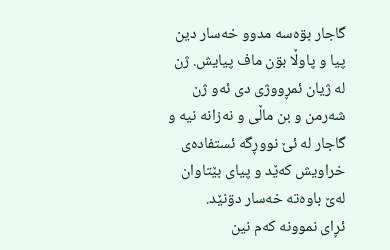گاجار بۊەسە مدوو خەسار دین پیا و پاوڵا بۊن ماف پیایش. ژن لە ژیان ئمڕووژی دی ئەو ژن شەرمن و بن ماڵی و نەزانە نیە و گاجار لە ئێ نووڕگە ئستفادەی خراویش کەێد و پیای بێتاوان لەێ باوەتە خەسار دۊنێد.
ئڕای نموونە کەم نین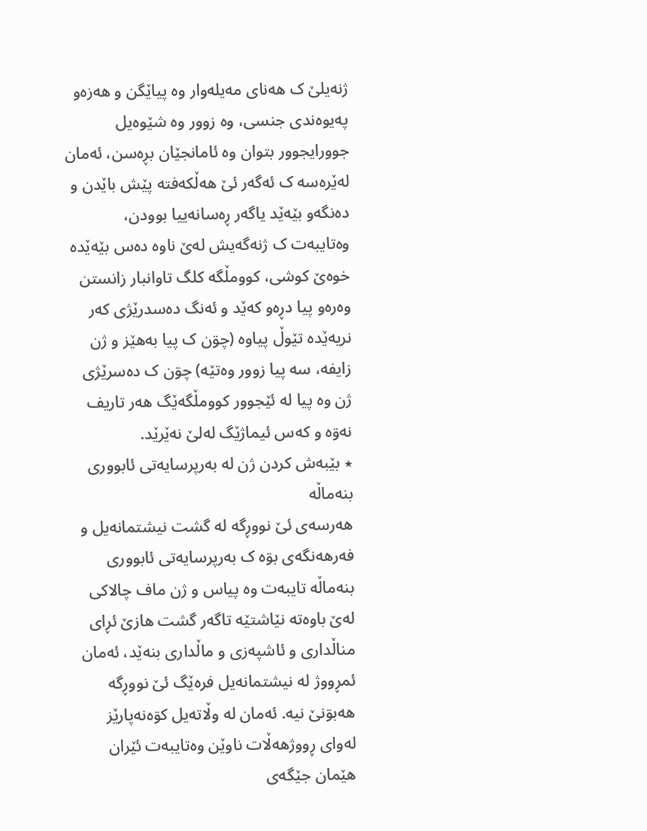ژنەیلێ ک هەنای مەیلەوار وە پیاێگن و هەزەو پەیوەندی جنسی، وە زوور وە شێوەیل جوورایجوور بتوان وە ئامانجێان بڕەسن، ئەمان لەێرەسە ک ئەگەر ئێ هەڵکەفتە پێش باێدن و دەنگەو بێەێد یاگەر ڕەسانەییا بوودن، وەتایبەت ک ژنەگەیش لەێ ناوە دەس بێەێدە خوەێ کوشی، کوومڵگە کلگ تاوانبار زانستن وەرەو پیا دڕەو کەێد و ئەنگ دەسدرێژی کەر نریەێدە تێوڵ پیاوە (چۊن ک پیا بەهێز و ژن زایفە، سە پیا زوور وەتێە) چۊن ک دەسرێژی ژن وە پیا لە ئێجوور کوومڵگەێگ هەر تاریف نەۊە و کەس ئیماژێگ لەلێ نەێرێد.
٭ بێبەش کردن ژن لە بەرپرسایەتی ئابووری بنەماڵە
هەرسەی ئێ نووڕگە لە گشت نیشتمانەیل و فەرهەنگەی بۊە ک بەرپرسایەتی ئابووری بنەماڵە تایبەت وە پیاس و ژن ماف چالاکی لەێ باوەتە نێاشتێە تاگەر گشت هازێ ئڕای مناڵداری و ئاشپەزی و ماڵداری بنەێد، ئەمان ئمڕووژ لە نیشتمانەیل فرەێگ ئێ نووڕگە هەبۊنێ نیە. ئەمان لە وڵاتەیل کۊەنەپارێز لەوای ڕووژهەڵات ناوێن وەتایبەت ئێران هێمان جێگەی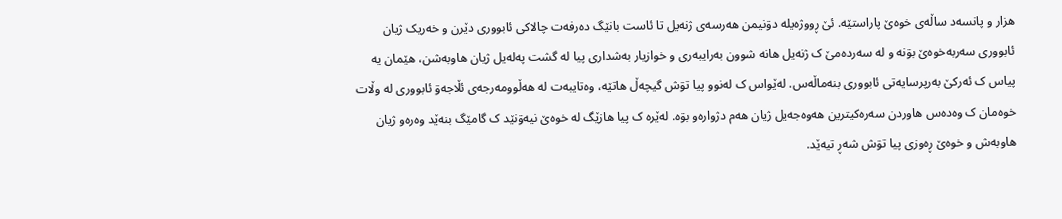هزار و پانسەد ساڵەی خوەێ پاراستێە. ئێ ڕووژەیلە دۊنیمن هەرسەی ژنەیل تا ئاست بانێگ دەرفەت چالاکی ئابووری دێرن و خەریک ژیان ئابووری سەربەخوەێ بۊنە و لە سەردەمێ ک ژنەیل هانە شوون بەرایبەری و خوازیار بەشداری پیا لە گشت پەلەیل ژیان هاوبەشن، هێمان یە پیاس ک ئەرکێ بەرپرسایەتی ئابووری بنەماڵەس. لەێواس ک لەنوو پیا تۊش گیچەڵ هاتێە، وەتایبەت لە هەڵوومەرجەی ئڵاجەۊ ئابووری لە وڵات خوەمان ک وەدەس هاوردن سەرەکیترین هەوەجەیل ژیان هەم دژوارەو بۊە. لەێرە ک پیا هازێگ لە خوەێ نیەۊنێد ک گامێگ بنەێد وەرەو ژیان هاوبەش و خوەێ ڕەوزی پیا تۊش شەڕ تیەێد.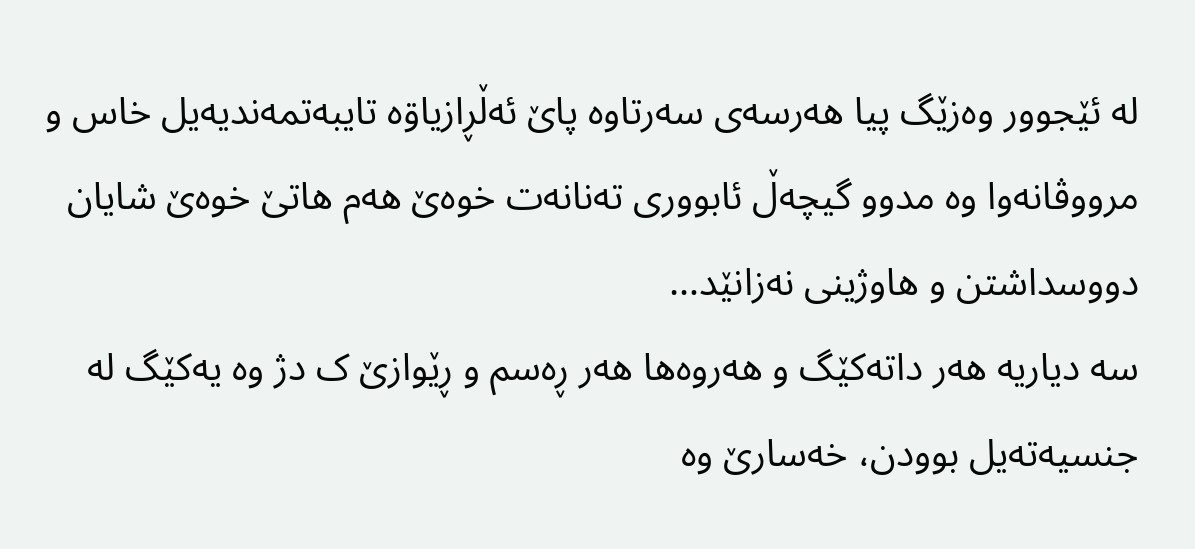لە ئێجوور وەزێگ پیا هەرسەی سەرتاوە پاێ ئەڵڕازیاۊە تایبەتمەندیەیل خاس و مرووڤانەوا وە مدوو گیچەڵ ئابووری تەنانەت خوەێ هەم هاتێ خوەێ شایان دووسداشتن و هاوژینی نەزانێد…
سە دیاریە هەر داتەکێگ و هەروەها هەر ڕەسم و ڕێوازێ ک دژ وە یەکێگ لە جنسیەتەیل بوودن، خەسارێ وە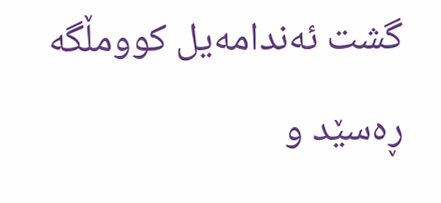گشت ئەندامەیل کوومڵگە ڕەسێد و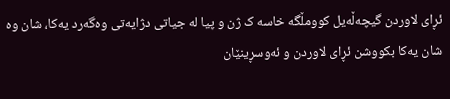ئڕای لاوردن گیچەڵەیل کوومڵگە خاسە ک ژن و پیا لە جیاتی دژایەتی وەگەرد یەکا، شان وە شان یەکا بکووشن ئڕای لاوردن و ئەوسڕینێان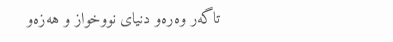تاگەر وەرەو دنیای نووخواز و هەزەو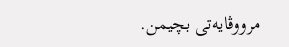مرووڤایەتی بچیمن.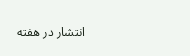انتشار در هفته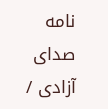نامه صدای آزادی /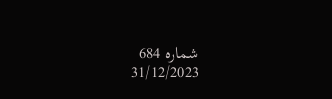شماره 684
31/12/2023